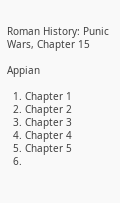Roman History: Punic Wars, Chapter 15

Appian

  1. Chapter 1
  2. Chapter 2
  3. Chapter 3
  4. Chapter 4
  5. Chapter 5
  6.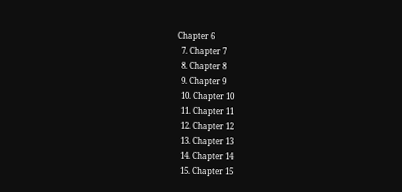Chapter 6
  7. Chapter 7
  8. Chapter 8
  9. Chapter 9
  10. Chapter 10
  11. Chapter 11
  12. Chapter 12
  13. Chapter 13
  14. Chapter 14
  15. Chapter 15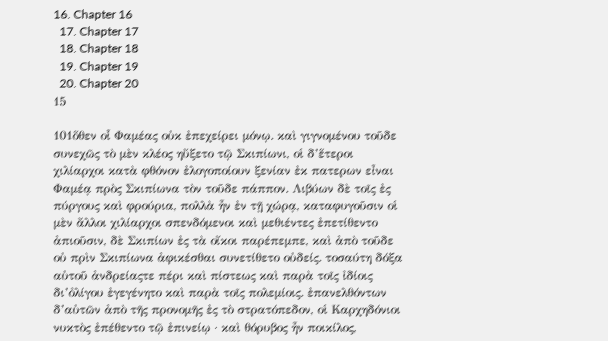16. Chapter 16
  17. Chapter 17
  18. Chapter 18
  19. Chapter 19
  20. Chapter 20
15

101ὅθεν οἷ Φαμέας οὐκ ἐπεχείρει μόνῳ. καὶ γιγνομένου τοῦδε συνεχῶς τὸ μὲν κλέος ηὔξετο τῷ Σκιπίωνι, οἱ δ’ἕτεροι χιλίαρχοι κατὰ φθόνον ἐλογοποίουν ξενίαν ἐκ πατερων εἶναι Φαμέᾳ πρὸς Σκιπίωνα τὸν τοῦδε πάππον. Λιβύων δὲ τοῖς ἐς πύργους καὶ φρούρια, πολλὰ ἦν ἐν τῇ χώρᾳ, καταφυγοῦσιν οἱ μὲν ἄλλοι χιλίαρχοι σπενδόμενοι καὶ μεθιέντες ἐπετίθεντο ἀπιοῦσιν, δὲ Σκιπίων ἐς τὰ οἴκοι παρέπεμπε, καὶ ἀπὸ τοῦδε οὐ πρὶν Σκιπίωνα ἀφικέσθαι συνετίθετο οὐδείς. τοσαύτη δόξα αὐτοῦ ἀνδρείαςτε πέρι καὶ πίστεως καὶ παρὰ τοῖς ἰδίοις δι’ὀλίγου ἐγεγένητο καὶ παρὰ τοῖς πολεμίοις. ἐπανελθόντων δ’αὐτῶν ἀπὸ τῆς προνομῆς ἐς τὸ στρατόπεδον, οἱ Καρχηδόνιοι νυκτὸς ἐπέθεντο τῷ ἐπινείῳ · καὶ θόρυβος ἦν ποικίλος,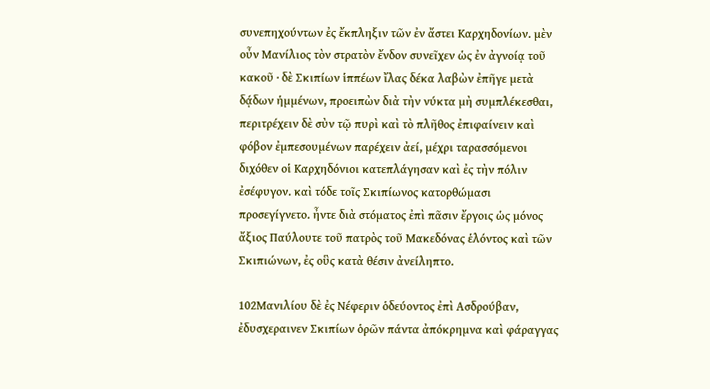συνεπηχούντων ἐς ἔκπληξιν τῶν ἐν ἄστει Καρχηδονίων. μὲν οὖν Μανίλιος τὸν στρατὸν ἔνδον συνεῖχεν ὡς ἐν ἀγνοίᾳ τοῦ κακοῦ · δὲ Σκιπίων ἱππέων ἴλας δέκα λαβὼν ἐπῆγε μετὰ δᾴδων ἡμμένων, προειπὼν διὰ τὴν νύκτα μὴ συμπλέκεσθαι, περιτρέχειν δὲ σὺν τῷ πυρὶ καὶ τὸ πλῆθος ἐπιφαίνειν καὶ φόβον ἐμπεσουμένων παρέχειν ἀεί, μέχρι ταρασσόμενοι διχόθεν οἱ Καρχηδόνιοι κατεπλάγησαν καὶ ἐς τὴν πόλιν ἐσέφυγον. καὶ τόδε τοῖς Σκιπίωνος κατορθώμασι προσεγίγνετο. ἦντε διὰ στόματος ἐπὶ πᾶσιν ἔργοις ὡς μόνος ἄξιος Παύλουτε τοῦ πατρὸς τοῦ Μακεδόνας ἑλόντος καὶ τῶν Σκιπιώνων, ἐς οὓς κατὰ θέσιν ἀνείληπτο.

102Μανιλίου δὲ ἐς Νέφεριν ὁδεύοντος ἐπὶ Ασδρούβαν, ἐδυσχεραινεν Σκιπίων ὁρῶν πάντα ἀπόκρημνα καὶ φάραγγας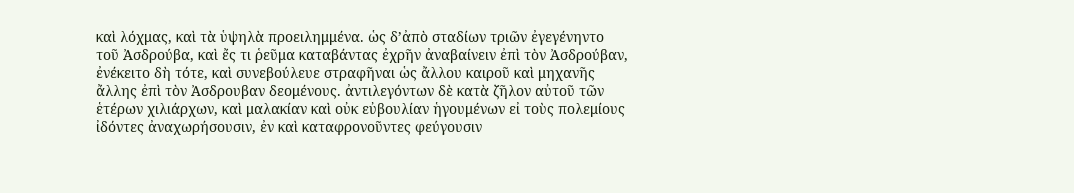καὶ λόχμας, καὶ τὰ ὑψηλὰ προειλημμένα. ὡς δ’ἀπὸ σταδίων τριῶν ἐγεγένηντο τοῦ Ἀσδρούβα, καὶ ἔς τι ῥεῦμα καταβάντας ἐχρῆν ἀναβαίνειν ἐπὶ τὸν Ἀσδρούβαν, ἐνέκειτο δὴ τότε, καὶ συνεβούλευε στραφῆναι ὡς ἄλλου καιροῦ καὶ μηχανῆς ἄλλης ἐπὶ τὸν Ἀσδρουβαν δεομένους. ἀντιλεγόντων δὲ κατὰ ζῆλον αὐτοῦ τῶν ἑτέρων χιλιάρχων, καὶ μαλακίαν καὶ οὐκ εὐβουλίαν ἡγουμένων εἰ τοὺς πολεμίους ἰδόντες ἀναχωρήσουσιν, ἐν καὶ καταφρονοῦντες φεύγουσιν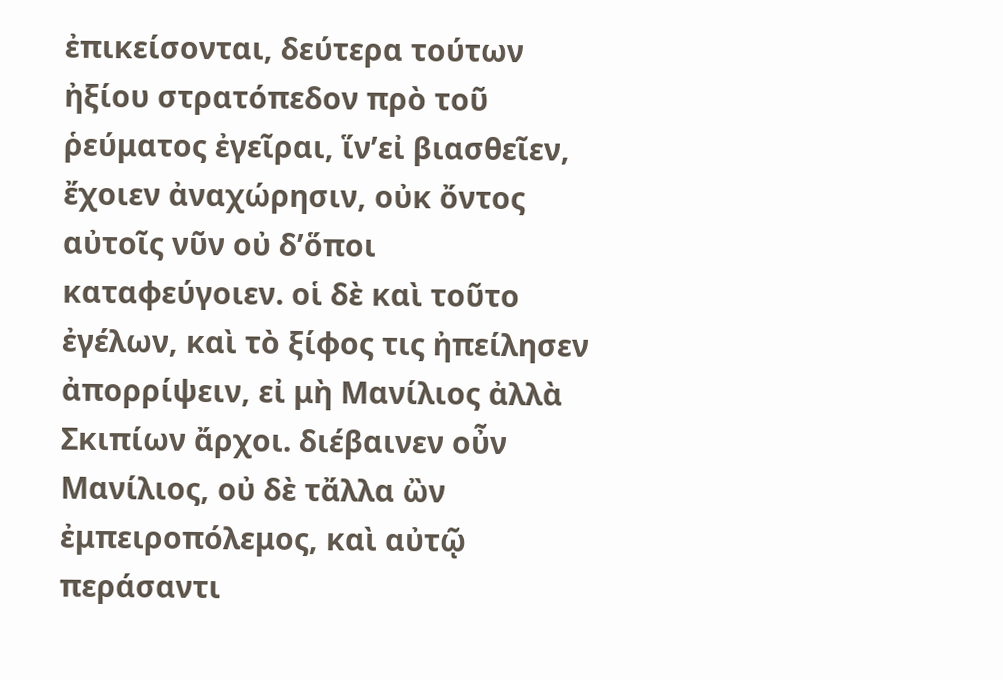ἐπικείσονται, δεύτερα τούτων ἠξίου στρατόπεδον πρὸ τοῦ ῥεύματος ἐγεῖραι, ἵν’εἰ βιασθεῖεν, ἔχοιεν ἀναχώρησιν, οὐκ ὄντος αὐτοῖς νῦν οὐ δ’ὅποι καταφεύγοιεν. οἱ δὲ καὶ τοῦτο ἐγέλων, καὶ τὸ ξίφος τις ἠπείλησεν ἀπορρίψειν, εἰ μὴ Μανίλιος ἀλλὰ Σκιπίων ἄρχοι. διέβαινεν οὖν Μανίλιος, οὐ δὲ τἄλλα ὢν ἐμπειροπόλεμος, καὶ αὐτῷ περάσαντι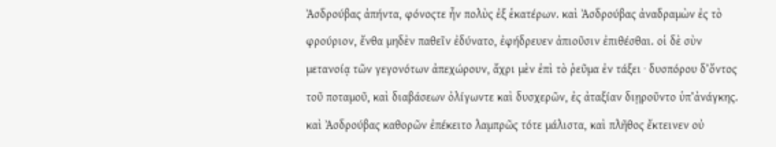Ἀσδρούβας ἀπήντα, φόνοςτε ἦν πολὺς ἐξ ἑκατέρων. καὶ Ἀσδρούβας ἀναδραμὼν ἐς τὸ φρούριον, ἔνθα μηδὲν παθεῖν ἐδύνατο, ἐφήδρευεν ἀπιοῦσιν ἐπιθέσθαι. οἱ δὲ σὺν μετανοίᾳ τῶν γεγονότων ἀπεχώρουν, ἄχρι μὲν ἐπὶ τὸ ῥεῦμα ἐν τάξει · δυσπόρου δ’ὄντος τοῦ ποταμοῦ, καὶ διαβάσεων ὀλίγωντε καὶ δυσχερῶν, ἐς ἀταξίαν διῃροῦντο ὑπ’ἀνάγκης. καὶ Ἀσδρούβας καθορῶν ἐπέκειτο λαμπρῶς τότε μάλιστα, καὶ πλῆθος ἔκτεινεν οὐ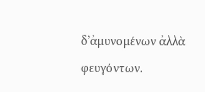δ’ἀμυνομένων ἀλλὰ φευγόντων.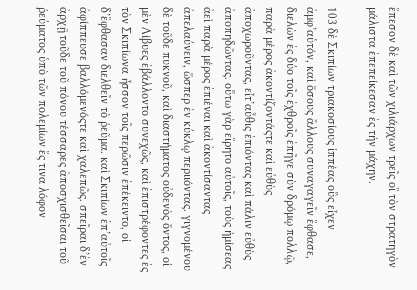ἔπεσον δὲ καὶ τῶν χιλιάρχων τρεῖς οἳ τὸν στρατηγὸν μάλιστα ἐπεπείκεσαν ἐς τὴν μάχην.

103 δὲ Σκιπίων τριακοσίους ἱππέας οὓς εἶχεν ἀμφ’αὑτόν, καὶ ὅσους ἄλλους συναγαγεῖν ἔφθασε, διελὼν ἐς δύο τοῖς ἐχθροῖς ἐπῆγε σὺν δρόμῳ πολλῷ, παρὰ μέρος ἀκοντίζοντάςτε καὶ εὐθὺς ἀποχωροῦντας, εἶτ’αὖθις ἐπιόντας καὶ πάλιν εὐθὺς ἀποπηδῶντας. οὕτω γὰρ εἴρητο αὐτοῖς, τοὺς ἡμίσεας ἀεὶ παρὰ μέρος ἐπιέναι καὶ ἀκοντίσαντας ἀπελαύνειν, ὥσπερ ἐν κύκλῳ περιιόντας. γιγνομένου δὲ τοῦδε πυκνοῦ, καὶ διαστήματος οὐδενὸς ὄντος, οἱ μὲν Λίβυες ἐβάλλοντο συνεχῶς, καὶ ἐπιστρέφοντες ἐς τὸν Σκιπίωνα ἧσσον τοῖς περῶσιν ἐπέκειντο, οἱ δ’ἔφθασαν διελθεῖν τὸ ῥεῦμα. καὶ Σκιπίων ἐπ’αὐτοῖς ἀφίππευσε βαλλόμενόςτε καὶ χαλεπῶς. σπεῖραι δ’ἐν ἀρχῇ τοῦδε τοῦ πόνου τέσσαρες ἀποσχισθεῖσαι τοῦ ῥεύματος ὑπὸ τῶν πολεμίων ἔς τινα λόφον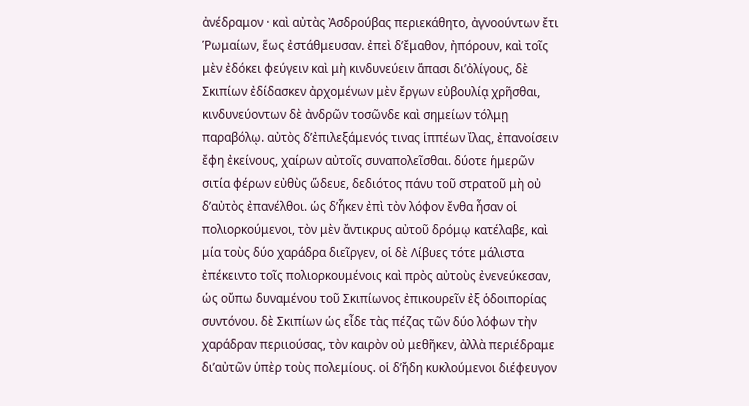ἀνέδραμον · καὶ αὐτὰς Ἀσδρούβας περιεκάθητο, ἀγνοούντων ἔτι Ῥωμαίων, ἕως ἐστάθμευσαν. ἐπεὶ δ’ἔμαθον, ἠπόρουν, καὶ τοῖς μὲν ἐδόκει φεύγειν καὶ μὴ κινδυνεύειν ἅπασι δι’ὀλίγους, δὲ Σκιπίων ἐδίδασκεν ἀρχομένων μὲν ἔργων εὐβουλίᾳ χρῆσθαι, κινδυνεύοντων δὲ ἀνδρῶν τοσῶνδε καὶ σημείων τόλμῃ παραβόλῳ. αὐτὸς δ’ἐπιλεξάμενός τινας ἱππέων ἴλας, ἐπανοίσειν ἔφη ἐκείνους, χαίρων αὐτοῖς συναπολεῖσθαι. δύοτε ἡμερῶν σιτία φέρων εὐθὺς ὥδευε, δεδιότος πάνυ τοῦ στρατοῦ μὴ οὐ δ’αὐτὸς ἐπανέλθοι. ὡς δ’ἧκεν ἐπὶ τὸν λόφον ἔνθα ἦσαν οἱ πολιορκούμενοι, τὸν μὲν ἄντικρυς αὐτοῦ δρόμῳ κατέλαβε, καὶ μία τοὺς δύο χαράδρα διεῖργεν, οἱ δὲ Λίβυες τότε μάλιστα ἐπέκειντο τοῖς πολιορκουμένοις καὶ πρὸς αὐτοὺς ἐνενεύκεσαν, ὡς οὔπω δυναμένου τοῦ Σκιπίωνος ἐπικουρεῖν ἐξ ὁδοιπορίας συντόνου. δὲ Σκιπίων ὡς εἶδε τὰς πέζας τῶν δύο λόφων τὴν χαράδραν περιιούσας, τὸν καιρὸν οὐ μεθῆκεν, ἀλλὰ περιέδραμε δι’αὐτῶν ὑπὲρ τοὺς πολεμίους. οἱ δ’ἤδη κυκλούμενοι διέφευγον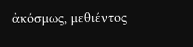ἀκόσμως, μεθιέντος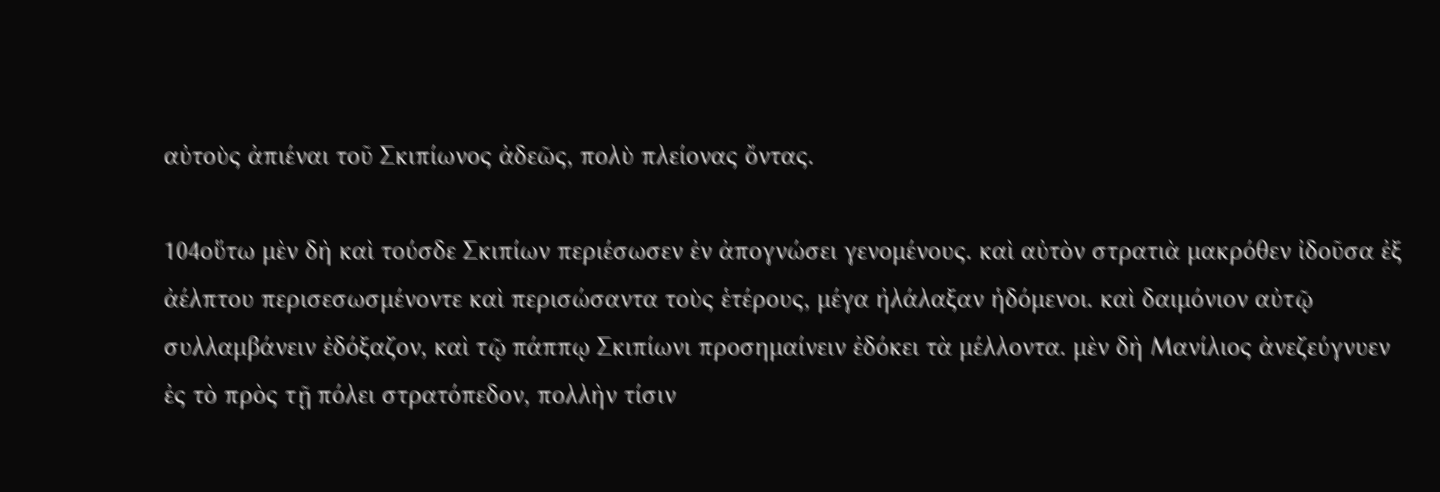αὐτοὺς ἀπιέναι τοῦ Σκιπίωνος ἀδεῶς, πολὺ πλείονας ὄντας.

104οὕτω μὲν δὴ καὶ τούσδε Σκιπίων περιέσωσεν ἐν ἀπογνώσει γενομένους. καὶ αὐτὸν στρατιὰ μακρόθεν ἰδοῦσα ἐξ ἀέλπτου περισεσωσμένοντε καὶ περισώσαντα τοὺς ἑτέρους, μέγα ἠλάλαξαν ἡδόμενοι. καὶ δαιμόνιον αὐτῷ συλλαμβάνειν ἐδόξαζον, καὶ τῷ πάππῳ Σκιπίωνι προσημαίνειν ἐδόκει τὰ μέλλοντα. μὲν δὴ Μανίλιος ἀνεζεύγνυεν ἐς τὸ πρὸς τῇ πόλει στρατόπεδον, πολλὴν τίσιν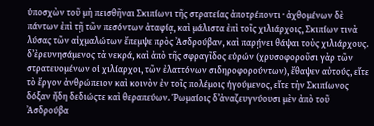ὑποσχὼν τοῦ μὴ πεισθῆναι Σκιπίωνι τῆς στρατείας ἀποτρέποντι · ἀχθομένων δὲ πάντων ἐπὶ τῇ τῶν πεσόντων ἀταφίᾳ, καὶ μάλιστα ἐπὶ τοῖς χιλιάρχοις, Σκιπίων τινὰ λύσας τῶν αἰχμαλώτων ἔπεμψε πρὸς Ἀσδρούβαν, καὶ παρῄνει θάψαι τοὺς χιλιάρχους. δ’ἐρευνησάμενος τὰ νεκρά, καὶ ἀπὸ τῆς σφραγῖδος εὑρών (χρυσοφοροῦσι γὰρ τῶν στρατευομένων οἱ χιλίαρχοι, τῶν ἐλαττόνων σιδηροφορούντων), ἔθαψεν αὐτούς, εἴτε τὸ ἔργον ἀνθρώπειον καὶ κοινὸν ἐν τοῖς πολέμοις ἡγούμενος, εἴτε τὴν Σκιπίωνος δόξαν ἤδη δεδιώςτε καὶ θεραπεύων. Ῥωμαίοις δ’ἀναζευγνύουσι μὲν ἀπὸ τοῦ Ἀσδρούβα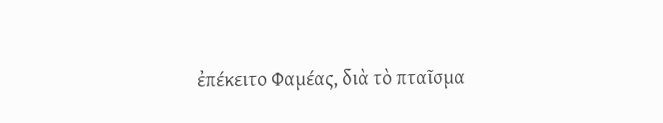ἐπέκειτο Φαμέας, διὰ τὸ πταῖσμα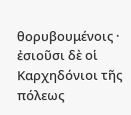θορυβουμένοις · ἐσιοῦσι δὲ οἱ Καρχηδόνιοι τῆς πόλεως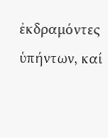ἐκδραμόντες ὑπήντων, καί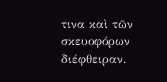τινα καὶ τῶν σκευοφόρων διέφθειραν.